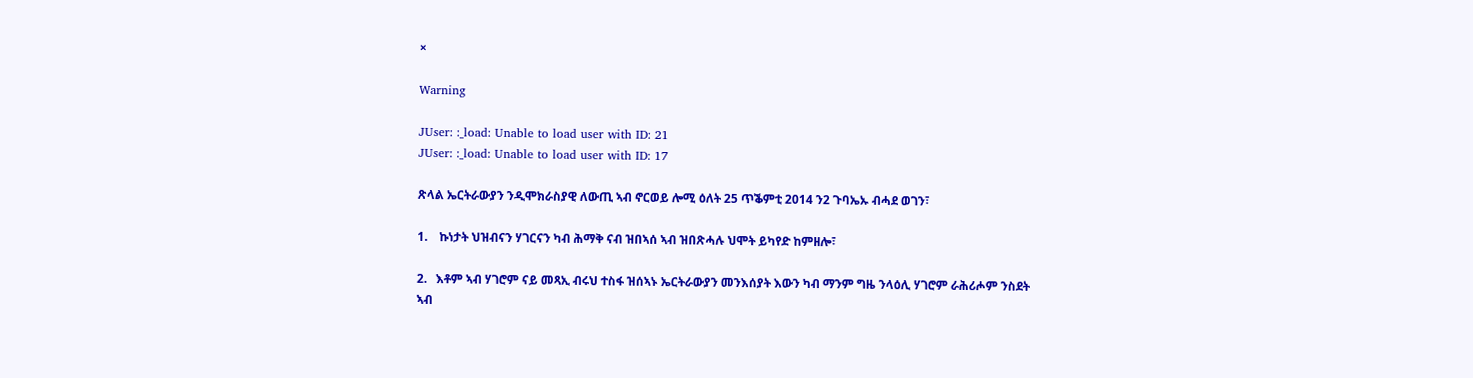×

Warning

JUser: :_load: Unable to load user with ID: 21
JUser: :_load: Unable to load user with ID: 17

ጽላል ኤርትራውያን ንዲሞክራስያዊ ለውጢ ኣብ ኖርወይ ሎሚ ዕለት 25 ጥቕምቲ 2014 ን2 ጉባኤኡ ብሓደ ወገን፣

1.    ኩነታት ህዝብናን ሃገርናን ካብ ሕማቅ ናብ ዝበኣሰ ኣብ ዝበጽሓሉ ህሞት ይካየድ ከምዘሎ፣

2.   እቶም ኣብ ሃገሮም ናይ መጻኢ ብሩህ ተስፋ ዝሰኣኑ ኤርትራውያን መንእሰያት እውን ካብ ማንም ግዜ ንላዕሊ ሃገሮም ራሕሪሖም ንስደት ኣብ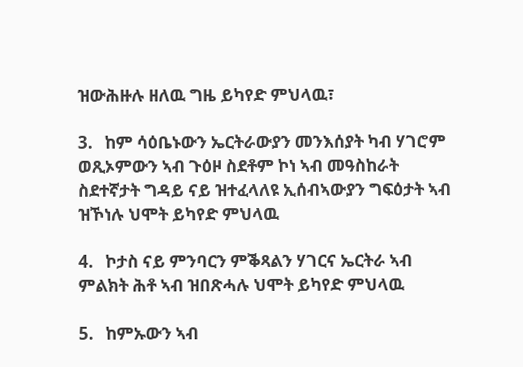ዝውሕዙሉ ዘለዉ ግዜ ይካየድ ምህላዉ፣

3.   ከም ሳዕቤኑውን ኤርትራውያን መንእሰያት ካብ ሃገሮም ወጺኦምውን ኣብ ጉዕዞ ስደቶም ኮነ ኣብ መዓስከራት ስደተኛታት ግዳይ ናይ ዝተፈላለዩ ኢሰብኣውያን ግፍዕታት ኣብ ዝኾነሉ ህሞት ይካየድ ምህላዉ

4.   ኮታስ ናይ ምንባርን ምቕጻልን ሃገርና ኤርትራ ኣብ ምልክት ሕቶ ኣብ ዝበጽሓሉ ህሞት ይካየድ ምህላዉ

5.   ከምኡውን ኣብ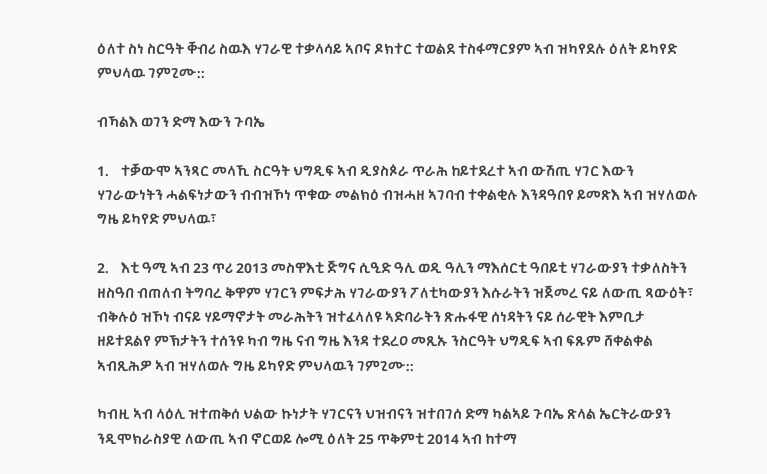ዕለተ ስነ ስርዓት ቐብሪ ስዉእ ሃገራዊ ተቃላሳይ ኣቦና ዶክተር ተወልደ ተስፋማርያም ኣብ ዝካየደሉ ዕለት ይካየድ ምህላዉ ገምጊሙ::

ብኻልእ ወገን ድማ እውን ጉባኤ

1.    ተቓውሞ ኣንጻር መላኺ ስርዓት ህግዲፍ ኣብ ዲያስጶራ ጥራሕ ከይተደረተ ኣብ ውሽጢ ሃገር እውን ሃገራውነትን ሓልፍነታውን ብብዝኾነ ጥቁው መልክዕ ብዝሓዘ ኣገባብ ተቀልቂሉ እንዳዓበየ ይመጽእ ኣብ ዝሃለወሉ ግዜ ይካየድ ምህላዉ፣

2.    እቲ ዓሚ ኣብ 23 ጥሪ 2013 መስዋእቲ ጅግና ሲዒድ ዓሊ ወዲ ዓሊን ማእሰርቲ ዓበይቲ ሃገራውያን ተቃለስትን ዘስዓበ ብጠለብ ትግባረ ቅዋም ሃገርን ምፍታሕ ሃገራውያን ፖለቲካውያን እሱራትን ዝጀመረ ናይ ለውጢ ጻውዕት፣ ብቅሉዕ ዝኾነ ብናይ ሃይማኖታት መራሕትን ዝተፈላለዩ ኣድባራትን ጽሑፋዊ ሰነዳትን ናይ ሰራዊት እምቢታ ዘይተደልየ ምኽታትን ተሰንዩ ካብ ግዜ ናብ ግዜ እንዳ ተደረዐ መጺኡ ንስርዓት ህግዲፍ ኣብ ፍጹም ሸቀልቀል ኣብጺሕዎ ኣብ ዝሃለወሉ ግዜ ይካየድ ምህላዉን ገምጊሙ::

ካብዚ ኣብ ላዕሊ ዝተጠቅሰ ህልው ኩነታት ሃገርናን ህዝብናን ዝተበገሰ ድማ ካልኣይ ጉባኤ ጽላል ኤርትራውያን ንዲሞክራስያዊ ለውጢ ኣብ ኖርወይ ሎሚ ዕለት 25 ጥቅምቲ 2014 ኣብ ከተማ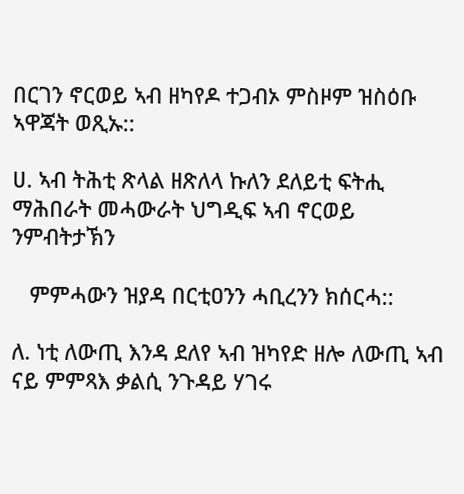በርገን ኖርወይ ኣብ ዘካየዶ ተጋብኦ ምስዞም ዝስዕቡ ኣዋጃት ወጺኡ::

ሀ. ኣብ ትሕቲ ጽላል ዘጽለላ ኩለን ደለይቲ ፍትሒ ማሕበራት መሓውራት ህግዲፍ ኣብ ኖርወይ ንምብትታኽን

   ምምሓውን ዝያዳ በርቲዐንን ሓቢረንን ክሰርሓ::

ለ. ነቲ ለውጢ እንዳ ደለየ ኣብ ዝካየድ ዘሎ ለውጢ ኣብ ናይ ምምጻእ ቃልሲ ንጉዳይ ሃገሩ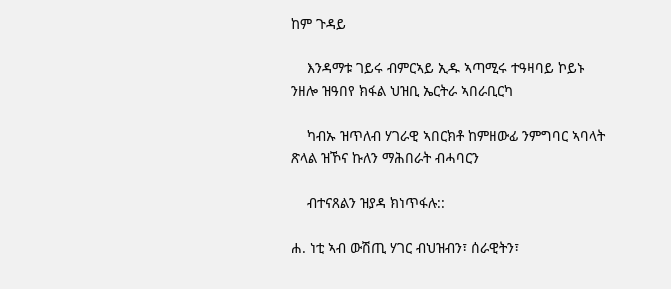ከም ጉዳይ

    እንዳማቱ ገይሩ ብምርኣይ ኢዱ ኣጣሚሩ ተዓዛባይ ኮይኑ ንዘሎ ዝዓበየ ክፋል ህዝቢ ኤርትራ ኣበራቢርካ

    ካብኡ ዝጥለብ ሃገራዊ ኣበርክቶ ከምዘውፊ ንምግባር ኣባላት ጽላል ዝኾና ኩለን ማሕበራት ብሓባርን

    ብተናጸልን ዝያዳ ክነጥፋሉ::

ሐ. ነቲ ኣብ ውሽጢ ሃገር ብህዝብን፣ ሰራዊትን፣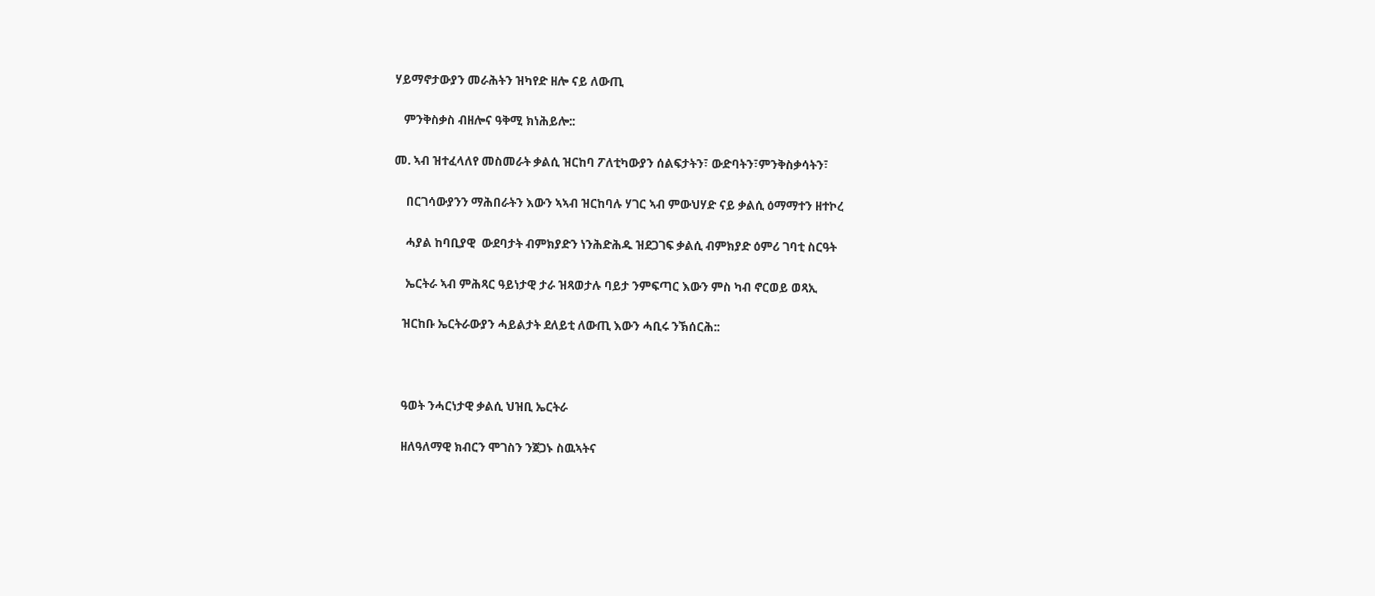ሃይማኖታውያን መራሕትን ዝካየድ ዘሎ ናይ ለውጢ

   ምንቅስቃስ ብዘሎና ዓቅሚ ክነሕይሎ::

መ. ኣብ ዝተፈላለየ መስመራት ቃልሲ ዝርከባ ፖለቲካውያን ሰልፍታትን፣ ውድባትን፣ምንቅስቃሳትን፣

    በርገሳውያንን ማሕበራትን እውን ኣኣብ ዝርከባሉ ሃገር ኣብ ምውህሃድ ናይ ቃልሲ ዕማማተን ዘተኮረ

    ሓያል ከባቢያዊ  ውደባታት ብምክያድን ነንሕድሕዱ ዝደጋገፍ ቃልሲ ብምክያድ ዕምሪ ገባቲ ስርዓት

    ኤርትራ ኣብ ምሕጻር ዓይነታዊ ታራ ዝጻወታሉ ባይታ ንምፍጣር እውን ምስ ካብ ኖርወይ ወጻኢ

   ዝርከቡ ኤርትራውያን ሓይልታት ደለይቲ ለውጢ እውን ሓቢሩ ንኽሰርሕ::



   ዓወት ንሓርነታዊ ቃልሲ ህዝቢ ኤርትራ

   ዘለዓለማዊ ክብርን ሞገስን ንጀጋኑ ስዉኣትና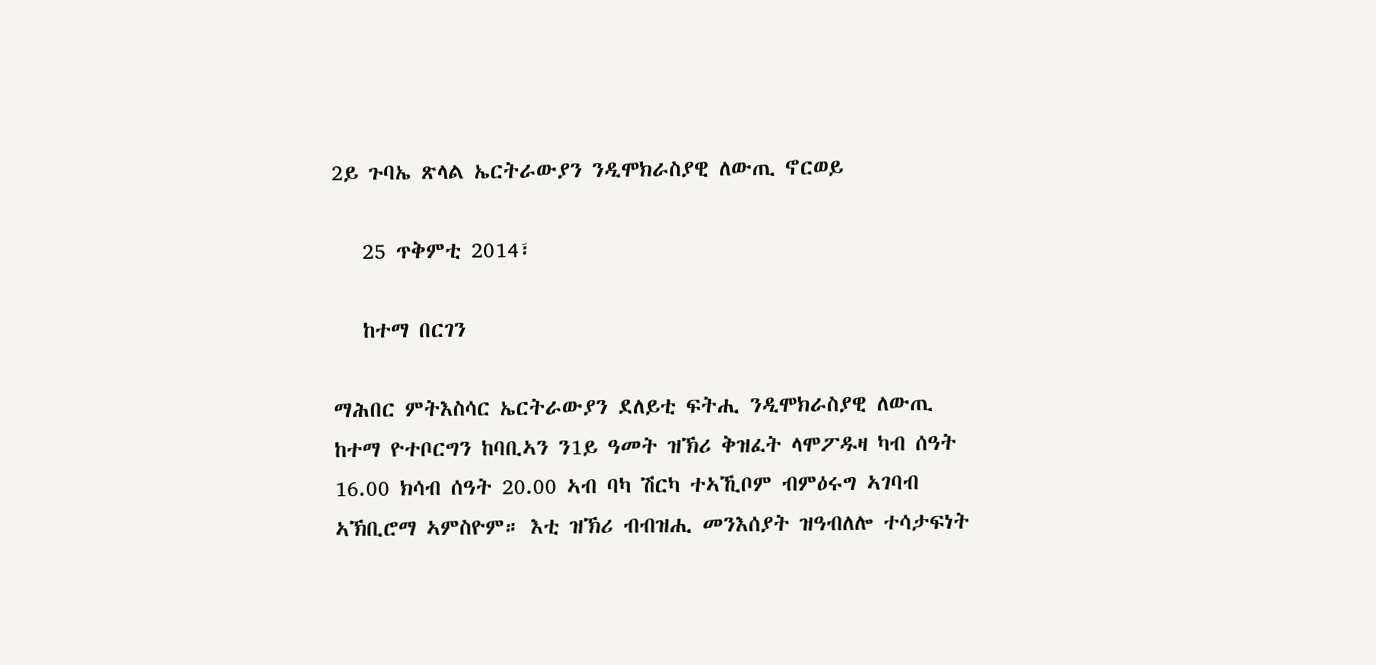2ይ ጉባኤ ጽላል ኤርትራውያን ንዲሞክራስያዊ ለውጢ ኖርወይ

   25 ጥቅምቲ 2014፣

   ከተማ በርገን

ማሕበር ምትእስሳር ኤርትራውያን ደለይቲ ፍትሒ ንዲሞክራስያዊ ለውጢ ከተማ ዮተቦርግን ከባቢኣን ን1ይ ዓመት ዝኽሪ ቅዝፈት ላሞፖዱዛ ካብ ሰዓት 16.00 ክሳብ ሰዓት 20.00 ኣብ ባካ ሽርካ ተኣኺቦም ብምዕሩግ ኣገባብ ኣኽቢሮማ ኣምስዮም። እቲ ዝኽሪ ብብዝሒ መንእሰያት ዝዓብለሎ ተሳታፍነት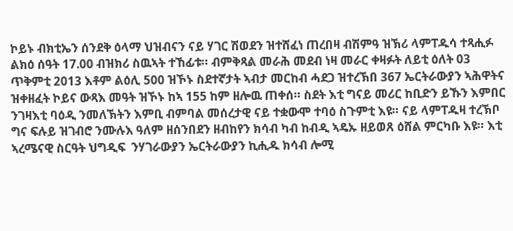ኮይኑ ብክቲኤን ሰንደቅ ዕላማ ህዝብናን ናይ ሃገር ሽወደን ዝተሸፈነ ጠረበዛ ብሽምዓ ዝኽሪ ላምፐዱሳ ተጻሒፉ ልክዕ ሰዓት 17.00 ብዝክሪ ስዉኣት ተኸፊቱ። ብምቅጻል መራሕ መደብ ነዛ መራር ቀዛፉት ለይቲ ዕለት 03 ጥቅምቲ 2013 እቶም ልዕሊ 500 ዝኾኑ ስደተኛታት ኣብታ መርከብ ሓደጋ ዝተረኽበ 367 ኤርትራውያን ኣሕዋትና ዝቀዘፈት ኮይና ውጻእ መዓት ዝኾኑ ከኣ 155 ከም ዘሎዉ ጠቀሰ። ስደት እቲ ግናይ መሪር ከቢድን ይኹን እምበር ንገዛእቲ ባዕዲ ንመለኽትን እምቢ ብምባል መሰረታዊ ናይ ተቋውሞ ተባዕ ስጉምቲ እዩ። ናይ ላምፐዱዛ ተረኽቦ ግና ፍሉይ ዝገብሮ ንሙሉእ ዓለም ዘሰንበደን ዘብከየን ክሳብ ካብ ከብዲ ኣዴኡ ዘይወጸ ዕሸል ምርካቡ እዩ። እቲ ኣረሜናዊ ስርዓት ህግዲፍ  ንሃገራውያን ኤርትራውያን ኪሒዱ ክሳብ ሎሚ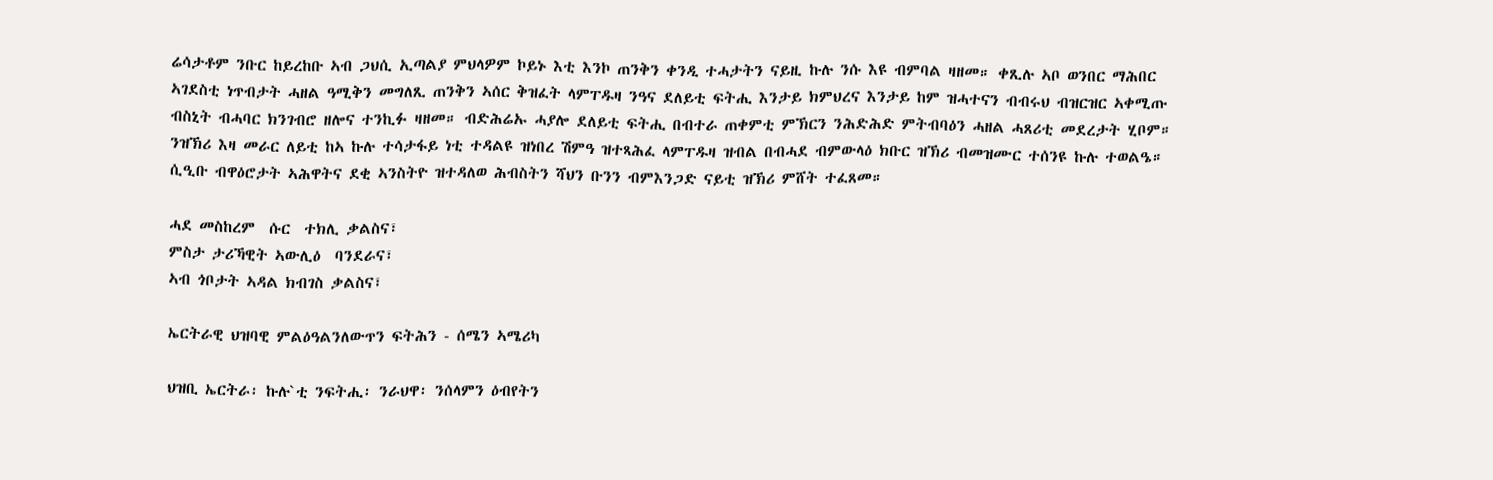ሬሳታቶም ንቡር ከይረከቡ ኣብ ጋህሲ ኢጣልያ ምህላዎም ኮይኑ እቲ እንኮ ጠንቅን ቀንዲ ተሓታትን ናይዚ ኩሉ ንሱ እዩ ብምባል ዛዘመ። ቀጺሉ ኣቦ ወንበር ማሕበር ኣገደስቲ ነጥብታት ሓዘል ዓሚቅን መግለጺ ጠንቅን ኣሰር ቅዝፈት ላምፐዱዛ ንዓና ደለይቲ ፍትሒ እንታይ ክምህረና እንታይ ከም ዝሓተናን ብብሩህ ብዝርዝር ኣቀሚጡ ብስኒት ብሓባር ክንገብሮ ዘሎና ተንኪፉ ዛዘመ። ብድሕሬኡ ሓያሎ ደለይቲ ፍትሒ በብተራ ጠቀምቲ ምኽርን ንሕድሕድ ምትብባዕን ሓዘል ሓጸሪቲ መደረታት ሂቦም። ንዝኽሪ እዛ መራር ለይቲ ከኣ ኩሉ ተሳታፋይ ነቲ ተዳልዩ ዝነበረ ሽምዓ ዝተጻሕፈ ላምፐዱዛ ዝብል በብሓደ ብምውላዕ ክቡር ዝኽሪ ብመዝሙር ተሰንዩ ኩሉ ተወልዔ። ሲዒቡ ብዋዕሮታት ኣሕዋትና ደቂ ኣንስትዮ ዝተዳለወ ሕብስትን ሻህን ቡንን ብምእንጋድ ናይቲ ዝኽሪ ምሸት ተፈጸመ።

ሓደ መስከረም  ሱር  ተክሊ ቃልስና፣
ምስታ ታሪኻዊት ኣውሊዕ  ባንደራና፣
ኣብ ጎቦታት ኣዳል ክብገስ ቃልስና፣

ኤርትራዊ ህዝባዊ ምልዕዓልንለውጥን ፍትሕን - ሰሜን ኣሜሪካ

ህዝቢ ኤርትራ፡ ኩሉ`ቲ ንፍትሒ፡ ንራህዋ፡ ንሰላምን ዕብየትን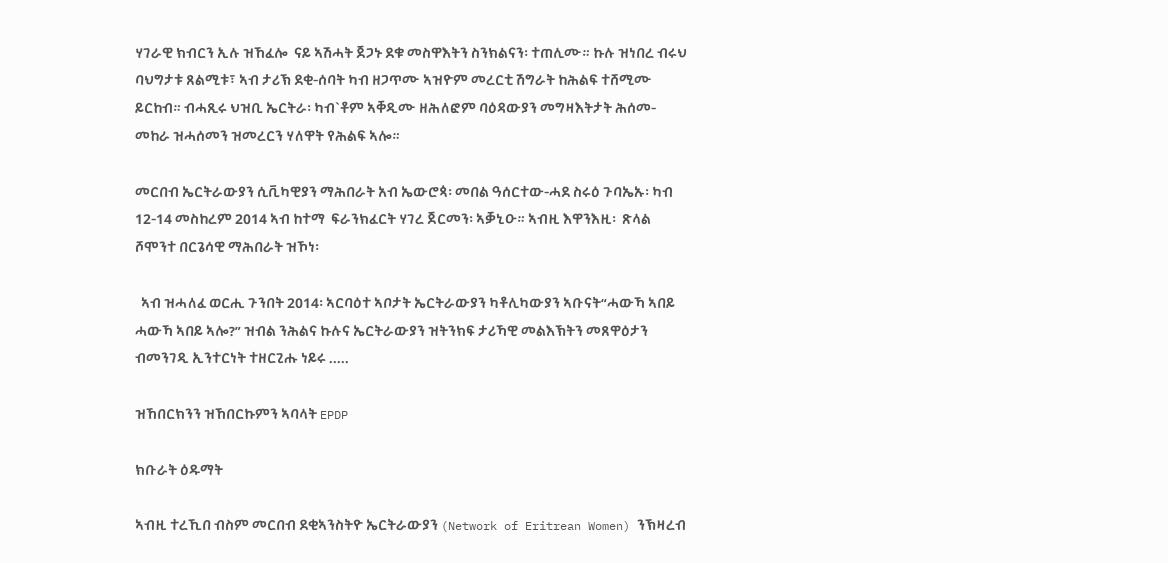ሃገራዊ ክብርን ኢሉ ዝኸፈሎ  ናይ ኣሽሓት ጀጋኑ ደቁ መስዋእትን ስንክልናን፡ ተጠሊሙ። ኩሉ ዝነበረ ብሩህ ባህግታቱ ጸልሚቱ፣ ኣብ ታሪኽ ደቂ-ሰባት ካብ ዘጋጥሙ ኣዝዮም መረርቲ ሽግራት ከሕልፍ ተሸሚሙ ይርከብ። ብሓጺሩ ህዝቢ ኤርትራ፡ ካብ`ቶም ኣቐዲሙ ዘሕለፎም ባዕዳውያን መግዛእትታት ሕሰመ-መከራ ዝሓሰመን ዝመረርን ሃለዋት የሕልፍ ኣሎ።

መርበብ ኤርትራውያን ሲቪካዊያን ማሕበራት አብ ኤውሮጳ፡ መበል ዓሰርተው-ሓደ ስሩዕ ጉባኤኡ፡ ካብ 12-14 መስከረም 2014 ኣብ ከተማ  ፍራንክፈርት ሃገረ ጀርመን፡ ኣቓኒዑ። ኣብዚ እዋንእዚ፡  ጽላል ሾሞንተ በርጌሳዊ ማሕበራት ዝኾነ፡

  ኣብ ዝሓለፈ ወርሒ ጉንበት 2014፡ ኣርባዕተ ኣቦታት ኤርትራውያን ካቶሊካውያን ኣቡናት“ሓውኻ ኣበይ ሓውኻ ኣበይ ኣሎ?” ዝብል ንሕልና ኩሉና ኤርትራውያን ዝትንክፍ ታሪኻዊ መልእኽትን መጸዋዕታን ብመንገዲ ኢንተርነት ተዘርጊሑ ነይሩ .....

ዝኸበርክንን ዝኸበርኩምን ኣባላት EPDP

ክቡራት ዕዱማት

ኣብዚ ተረኺበ ብስም መርበብ ደቂኣንስትዮ ኤርትራውያን (Network of Eritrean Women) ንኽዛረብ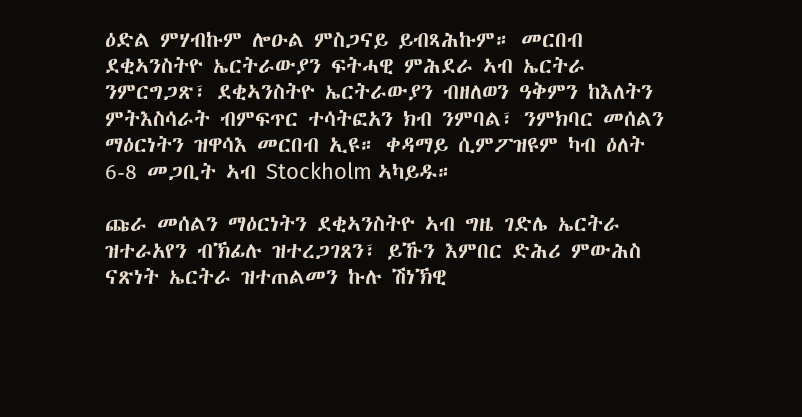ዕድል ምሃብኩም ሎዑል ምስጋናይ ይብጻሕኩም። መርበብ ደቂኣንስትዮ ኤርትራውያን ፍትሓዊ ምሕደራ ኣብ ኤርትራ ንምርግጋጽ፣ ደቂኣንስትዮ ኤርትራውያን ብዘለወን ዓቅምን ከእለትን ምትእስሳራት ብምፍጥር ተሳትፎአን ክብ ንምባል፣ ንምክባር መሰልን ማዕርነትን ዝዋሳእ መርበብ ኢዩ። ቀዳማይ ሲምፖዝዩም ካብ ዕለት 6-8 መጋቢት ኣብ Stockholm ኣካይዱ።

ጩራ መሰልን ማዕርነትን ደቂኣንስትዮ ኣብ ግዜ ገድሌ ኤርትራ ዝተራአየን ብኽፊሉ ዝተረጋገጸን፣ ይኹን እምበር ድሕሪ ምውሕስ ናጽነት ኤርትራ ዝተጠልመን ኩሉ ሽነኽዊ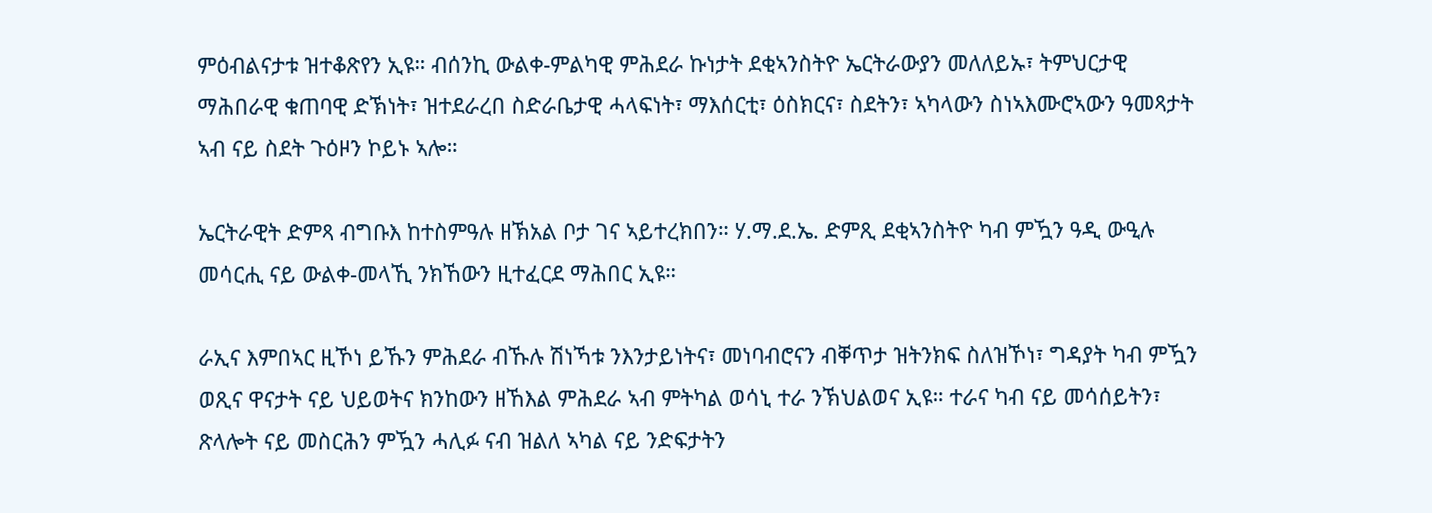ምዕብልናታቱ ዝተቆጽየን ኢዩ። ብሰንኪ ውልቀ-ምልካዊ ምሕደራ ኩነታት ደቂኣንስትዮ ኤርትራውያን መለለይኡ፣ ትምህርታዊ ማሕበራዊ ቁጠባዊ ድኽነት፣ ዝተደራረበ ስድራቤታዊ ሓላፍነት፣ ማእሰርቲ፣ ዕስክርና፣ ስደትን፣ ኣካላውን ስነኣእሙሮኣውን ዓመጻታት ኣብ ናይ ስደት ጉዕዞን ኮይኑ ኣሎ።

ኤርትራዊት ድምጻ ብግቡእ ከተስምዓሉ ዘኽአል ቦታ ገና ኣይተረክበን። ሃ.ማ.ደ.ኤ. ድምጺ ደቂኣንስትዮ ካብ ምዃን ዓዲ ውዒሉ መሳርሒ ናይ ውልቀ-መላኺ ንክኸውን ዚተፈርደ ማሕበር ኢዩ።

ራኢና እምበኣር ዚኾነ ይኹን ምሕደራ ብኹሉ ሽነኻቱ ንእንታይነትና፣ መነባብሮናን ብቐጥታ ዝትንክፍ ስለዝኾነ፣ ግዳያት ካብ ምዃን ወጺና ዋናታት ናይ ህይወትና ክንከውን ዘኸእል ምሕደራ ኣብ ምትካል ወሳኒ ተራ ንኽህልወና ኢዩ። ተራና ካብ ናይ መሳሰይትን፣ ጽላሎት ናይ መስርሕን ምዃን ሓሊፉ ናብ ዝልለ ኣካል ናይ ንድፍታትን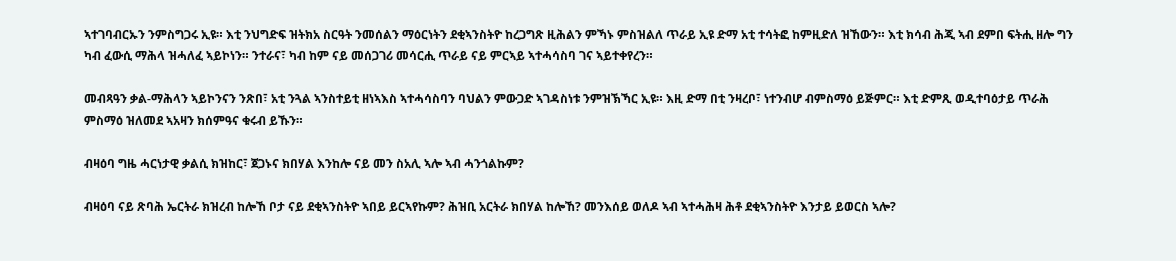ኣተገባብርኡን ንምስግጋሩ ኢዩ። እቲ ንህግድፍ ዝትክአ ስርዓት ንመሰልን ማዕርነትን ደቂኣንስትዮ ከረጋግጽ ዚሕልን ምኻኑ ምስዝልለ ጥራይ ኢዩ ድማ አቲ ተሳትፎ ከምዚድለ ዝኸውን። እቲ ክሳብ ሕጂ ኣብ ደምበ ፍትሒ ዘሎ ግን ካብ ፈውሲ ማሕላ ዝሓለፈ ኣይኮነን። ንተራና፣ ካብ ከም ናይ መሰጋገሪ መሳርሒ ጥራይ ናይ ምርኣይ ኣተሓሳስባ ገና ኣይተቀየረን።

መብጻዓን ቃል-ማሕላን ኣይኮንናን ንጽበ፣ አቲ ንጓል ኣንስተይቲ ዘነኣእስ ኣተሓሳስባን ባህልን ምውጋድ ኣገዳስነቱ ንምዝኽኻር ኢዩ። እዚ ድማ በቲ ንዛረቦ፣ ነተንብሆ ብምስማዕ ይጅምር። እቲ ድምጺ ወዲተባዕታይ ጥራሕ ምስማዕ ዝለመደ ኣአዛን ክሰምዓና ቁሩብ ይኹን።

ብዛዕባ ግዜ ሓርነታዊ ቃልሲ ክዝከር፣ ጀጋኑና ክበሃል እንከሎ ናይ መን ስአሊ ኣሎ ኣብ ሓንጎልኩም?

ብዛዕባ ናይ ጽባሕ ኤርትራ ክዝረብ ከሎኸ ቦታ ናይ ደቂኣንስትዮ ኣበይ ይርኣየኩም? ሕዝቢ አርትራ ክበሃል ከሎኸ? መንእሰይ ወለዶ ኣብ ኣተሓሕዛ ሕቶ ደቂኣንስትዮ እንታይ ይወርስ ኣሎ?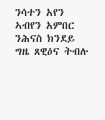ንሳተን አየን ኣብየን አምበር ንሕናስ ክንደይ ግዜ ጸዊዕና ትብሉ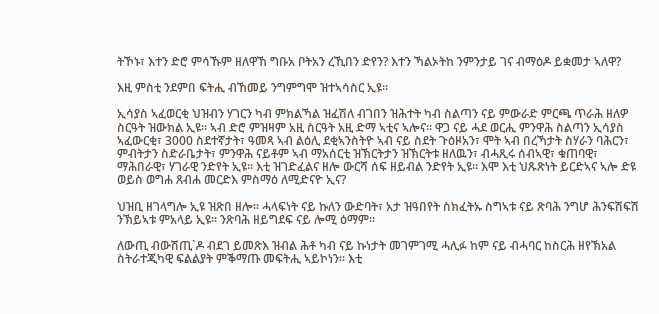ትኾኑ፣ እተን ድሮ ምሳኹም ዘለዋኸ ግቡአ ቦትአን ረኺበን ድየን? እተን ኻልኦትከ ንምንታይ ገና ብማዕዶ ይቋመታ ኣለዋ?

እዚ ምስቲ ንደምበ ፍትሒ ብኸመይ ንግምግሞ ዝተኣሳስር ኢዩ።

ኢሳያስ ኣፈወርቂ ህዝብን ሃገርን ካብ ምክልኻል ዝፈሽለ ብገበን ዝሕተት ካብ ስልጣን ናይ ምውራድ ምርጫ ጥራሕ ዘለዎ ስርዓት ዝውክል ኢዩ። ኣብ ድሮ ምዝዛም አዚ ስርዓት አዚ ድማ ኣቲና ኣሎና። ዋጋ ናይ ሓደ ወርሒ ምንዋሕ ስልጣን ኢሳያስ ኣፈውርቂ፣ 3000 ስደተኛታት፣ ዓመጻ ኣብ ልዕሊ ደቂኣንስትዮ ኣብ ናይ ስደት ጉዕዞአን፣ ሞት ኣብ በረኻታት ስሃራን ባሕርን፣ ምብትታን ስድራቤታት፣ ምንዋሕ ናይቶም ኣብ ማአሰርቲ ዝኽርትታን ዝኽርትቱ ዘለዉን፣ ብሓጺሩ ሰብኣዊ፣ ቁጠባዊ፣ ማሕበራዊ፣ ሃገራዊ ንድየት ኢዩ። እቲ ዝገድፈልና ዘሎ ውርሻ ሰፍ ዘይብል ንድየት ኢዩ። እሞ እቲ ህጹጽነት ይርድኣና ኣሎ ድዩ ወይስ ወግሐ ጸብሐ መርድእ ምስማዕ ለሚድናዮ ኢና?

ህዝቢ ዘገላግሎ ኢዩ ዝጽበ ዘሎ። ሓላፍነት ናይ ኩለን ውድባት፣ አታ ዝዓበየት ስክፈትኡ ስግኣቱ ናይ ጽባሕ ንግሆ ሕንፍሽፍሽ ንኽይኣቱ ምአላይ ኢዩ። ንጽባሕ ዘይግደፍ ናይ ሎሚ ዕማም።

ለውጢ ብውሽጢ`ዶ ብደገ ይመጽእ ዝብል ሕቶ ካብ ናይ ኩነታት መገምገሚ ሓሊፉ ከም ናይ ብሓባር ከስርሕ ዘየኽአል ስትራተጂካዊ ፍልልያት ምቕማጡ መፍትሒ ኣይኮነን። እቲ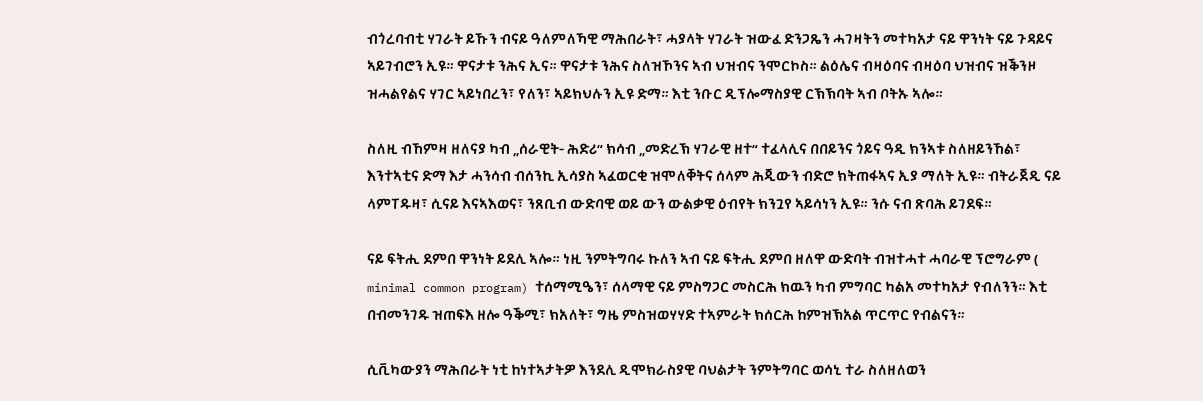ብጎረባብቲ ሃገራት ይኹን ብናይ ዓለምለኻዊ ማሕበራት፣ ሓያላት ሃገራት ዝውፈ ድንጋጼን ሓገዛትን መተካአታ ናይ ዋንነት ናይ ጉዳይና ኣይገብሮን ኢዩ። ዋናታቱ ንሕና ኢና። ዋናታቱ ንሕና ስለዝኾንና ኣብ ህዝብና ንሞርኮስ። ልዕሌና ብዛዕባና ብዛዕባ ህዝብና ዝቕንዞ ዝሓልየልና ሃገር ኣይነበረን፣ የለን፣ ኣይክህሉን ኢዩ ድማ። እቲ ንቡር ዲፕሎማስያዊ ርኽኽባት ኣብ ቦትኡ ኣሎ።

ስለዚ ብኸምዛ ዘለናያ ካብ „ሰራዊት- ሕድሪ“ ክሳብ „መድረኽ ሃገራዊ ዘተ“ ተፈላሊና በበይንና ጎይና ዓዲ ክንኣቱ ስለዘይንኸል፣ እንተኣቲና ድማ እታ ሓንሳብ ብሰንኪ ኢሳያስ ኣፈወርቂ ዝሞለቐትና ሰላም ሕጂውን ብድሮ ክትጠፋኣና ኢያ ማለት ኢዩ። ብትራጀዲ ናይ ላምፐዱዛ፣ ሲናይ እናኣእወና፣ ንጸቢብ ውድባዊ ወይ ውን ውልቃዊ ዕብየት ክንጓየ ኣይሳነን ኢዩ። ንሱ ናብ ጽባሕ ይገደፍ።

ናይ ፍትሒ ደምበ ዋንነት ይደሊ ኣሎ። ነዚ ንምትግባሩ ኩለን ኣብ ናይ ፍትሒ ደምበ ዘለዋ ውድባት ብዝተሓተ ሓባራዊ ፕሮግራም ( minimal common program) ተሰማሚዔን፣ ሰላማዊ ናይ ምስግጋር መስርሕ ክዉን ካብ ምግባር ካልአ መተካአታ የብለንን። እቲ በብመንገዱ ዝጠፍእ ዘሎ ዓቕሚ፣ ክአለት፣ ግዜ ምስዝወሃሃድ ተኣምራት ክሰርሕ ከምዝኽአል ጥርጥር የብልናን።

ሲቪካውያን ማሕበራት ነቲ ከነተኣታትዎ እንደሊ ዲሞክራስያዊ ባህልታት ንምትግባር ወሳኒ ተራ ስለዘለወን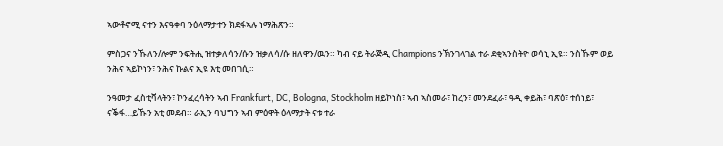ኣውቶኖሚ ናተን እናዓቀባ ንዕላማታተን ክደፋኣሉ ነማሕጽን።

ምስጋና ንኹለን/ሎም ንፍትሒ ዝተቃለሳን/ሱን ዝቃለሳ/ሱ ዘለዋን/ዉን። ካብ ናይ ትራጅዲ Champions ንኽንገላገል ተራ ደቂኣንስትዮ ወሳኒ ኢዩ። ንስኹም ወይ ንሕና ኣይኮነን፣ ንሕና ኩልና ኢዩ እቲ መበገሲ።

ንዓመታ ፈስቲቫላትን፣ ኮንፈረሳትን ኣብ Frankfurt, DC, Bologna, Stockholm ዘይኮነስ፣ ኣብ ኣስመራ፣ ከረን፣ መንደፈራ፣ ዓዲ ቀይሕ፣ ባጽዕ፣ ተሰነይ፣ ናቕፋ…ይኹን አቲ መደብ። ራኢን ባህግን ኣብ ምዕዋት ዕላማታት ናቱ ተራ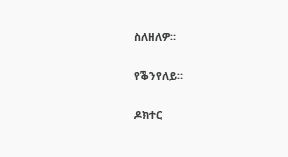ስለዘለዎ።

የቕንየለይ።

ዶክተር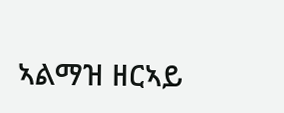ኣልማዝ ዘርኣይ